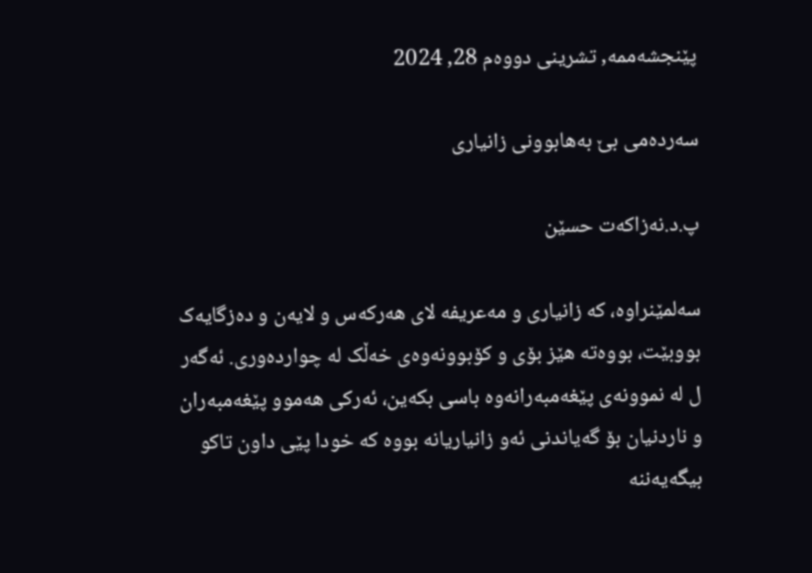پێنجشەممە, تشرینی دووه‌م 28, 2024

سە‌ردە‌می بێ بە‌ھابوونی زانیاری

پ.د.نەزاکەت حسێن

سەلمێنراوە، كە زانیاری و مەعریفە لای هەرکەس و لایەن و دەزگایەک بووبێت، بووەتە هێز بۆی و کۆبوونەوەی خەڵک لە چواردەوری. ئەگەر
ل لە نموونەی پێغەمبەرانەوە باسی بکەین، ئەرکی هەموو پێغەمبەران و ناردنیان بۆ گەیاندنی ئەو زانیاریانە بووە کە خودا پێی داون تاکو بیگەیەننە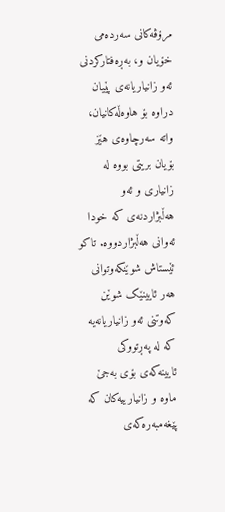مرۆڤەکانی سەردەمی خۆیان و، بەڕەفتارکردنی ئەو زانیاریانەی پێیان دراوە بۆ هاوەڵەکانیان، واتە سەرچاوەی هێز بۆیان بریتی بووە لە زانیاری و ئەو هەڵبژاردنەی کە خودا ئەوانی هەڵبژاردووە. تاکو ئێستاش شوێنکەوتوانی هەر ئایینێک شوێن کەوتنی ئەو زانیاریانەیە کە لە پەڕتووکی ئایینەکەی بۆی بەجێ ماوە و زانیارییەکان کە پێغەمبەرەکەی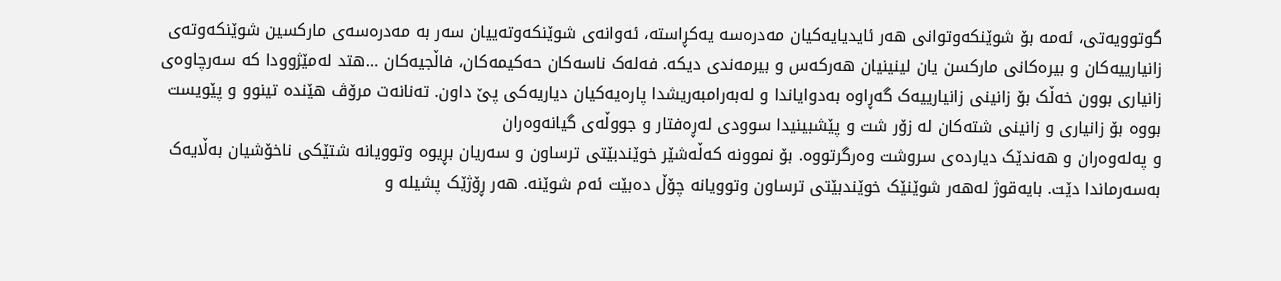گوتوویەتی، ئەمە بۆ شوێنکەوتوانی هەر ئایدیایەکیان مەدرەسە یەکڕاستە، ئەوانەی شوێنکەوتەییان سەر بە مەدرەسەی مارکسین شوێنکەوتەی زانیارییەکان و بیرەکانی مارکسن یان لینینیان هەرکەس و بیرمەندی دیكە. فەلەک ناسەکان حەکیمەکان، فاڵجیەکان …هتد لەمێژوودا کە سەرچاوەی زانیاری بوون خەڵک بۆ زانینی زانیارییەک گەڕاوە بەدوایاندا و لەبەرامبەریشدا پارەیەکیان دیاریەکی پێ داون. تەنانەت مرۆڤ هێندە تینوو و پێویست بووە بۆ زانیاری و زانینی شتەکان لە زۆر شت و پێشبینیدا سوودی لەڕەفتار و جووڵەی گیانەوەران
و پەلەوەران و هەندێک دیاردەی سروشت وەرگرتووە. بۆ نموونە کەڵەشێر خوێندبێتی ترساون و سەریان بڕیوە وتوویانە شتێکی ناخۆشیان بەڵایەک بەسەرماندا دێت. بایەقوژ لەهەر شوێنێک خوێندبێتی ترساون وتوویانە چۆڵ دەبێت ئەم شوێنە. هەر ڕۆژێک پشیلە و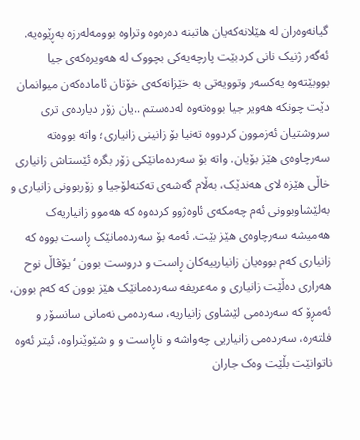گیانەوەران لە هێلانەکەیان هاتبنە دەرەوە وتراوە بوومەلەرزە بەڕێوەیە. ئەگەر ژنیک نانی کردبێت پارچەیەکی بچووک لە هەویرەکەی جیا بووبێتەوە یەکسەر وتوویەتی بە خێزانەکەی خۆتان ئامادەکەن میوانمان دێت چونکە هەویر جیا بووەتەوە لەدەستم ..یان زۆر دیاردەی تری سروشتیان ئەزموون کردووە تەنیا بۆ زانینی زانیاری؛ واتە بووەتە سەرچاوەی هێز بۆیان. واتە بۆ سەردەمانێکی زۆر بگرە ئێستاش زانیاری خاڵی هێزە لای هەندێک، بەڵام گەشەی تەکنەلۆجیا و زۆربوونی زانیاری و بەلێشاوبوونی ئەم چەمکەی ئاوەژوو کردەوە کە هەموو زانیاریەک هەمیشە سەرچاوەی هێز بێت. ئەمە بۆ سەردەمانێک ڕاست بووە کە زانیاری کەم بووەیان زانیارییەکان ڕاست و دروست بوون ‘یۆڤاڵ نوح هەراری دەڵێت زانیاری و مەعریفە سەردەمانێک هێز بوون کە کەم بوون، ئەمڕۆ کە سەردەمی لێشاوی زانیاریە، سەردەمی نەمانی سانسۆر و فلتەرە، سەردەمی زانیاریی چەواشە و ناڕاست و و شێوێنراوە، ئیتر ئەوە ناتوانێت بڵێت وەک جاران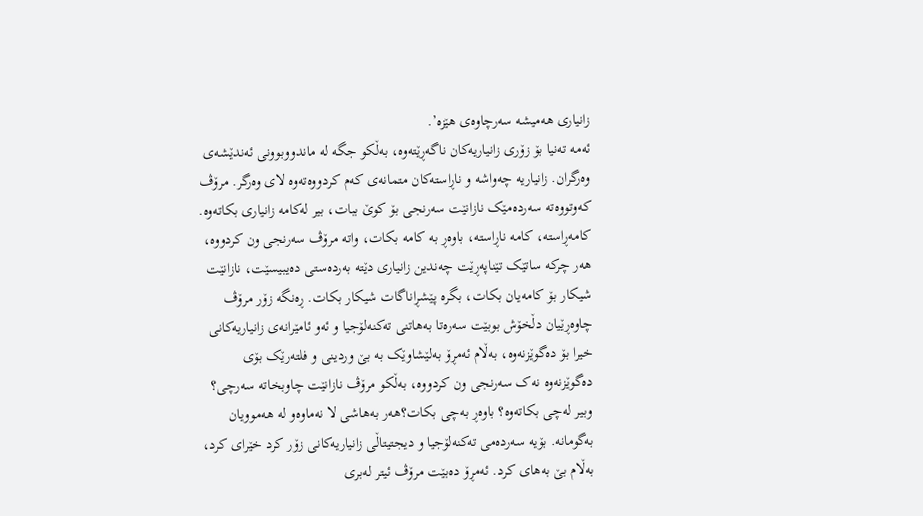زانیاری هەمیشە سەرچاوەی هێزە’.
ئەمە تەنیا بۆ زۆری زانیاریەکان ناگەڕێتەوە، بەڵکو جگە لە ماندووبوونی ئەندێشەی وەرگران. زانیاریە چەواشە و ناڕاستەکان متمانەی کەم کردووەتەوە لای وەرگر. مرۆڤ کەوتووەتە سەردەمێک نازانێت سەرنجی بۆ کوێ ببات، بیر لەکامە زانیاری بکاتەوە. کامەڕاستە، کامە ناڕاستە، باوەڕ بە کامە بکات، واتە مرۆڤ سەرنجی ون کردووە، هەر چرکە ساتێک تێناپەڕێت چەندین زانیاری دێتە بەردەستی دەیبیسێت، نازانێت شیکار بۆ کامەیان بکات، بگرە پێشڕاناگات شیکار بکات. ڕەنگە زۆر مرۆڤ چاوەڕێیان دڵخۆش بوبێت سەرەتا بەهاتنی تەکنەلۆجیا و ئەو ئامێرانەی زانیاریەکانی خیرا بۆ دەگوێزنەوە، بەڵام ئەمڕۆ بەلێشاوێک بە بێ وردینی و فلتەرێک بۆی دەگوێزنەوە نەک سەرنجی ون کردووە، بەڵکو مرۆڤ نازانێت چاوبخاتە سەرچی؟ وبیر لەچی بکاتەوە؟ باوەڕ بەچی بکات؟هەر بەهاشی لا نەماوەو لە هەموویان بەگومانە. بۆیە سەردەمی تەکنەلۆجیا و دیجتیتاڵی زانیاریەکانی زۆر کرد خێرای کرد، بەڵام بێ بەهای کرد. ئەمڕۆ دەبێت مرۆڤ ئیتر لەبری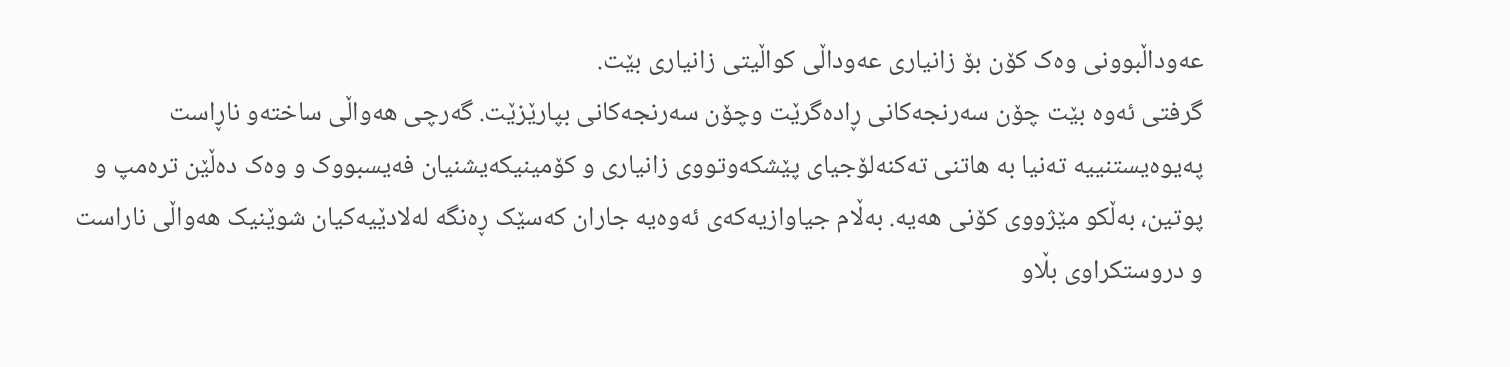عەوداڵبوونی وەک کۆن بۆ زانیاری عەوداڵی کواڵیتی زانیاری بێت.
گرفتی ئەوە بێت چۆن سەرنجەکانی ڕادەگرێت وچۆن سەرنجەکانی بپارێزێت. گەرچی هەواڵی ساختەو ناڕاست پەیوەیستنییە تەنیا بە هاتنی تەکنەلۆجیای پێشکەوتووی زانیاری و کۆمینیکەیشنیان فەیسبووک و وەک دەڵێن ترەمپ و پوتین، بەڵکو مێژووی کۆنی هەیە. بەڵام جیاوازیەکەی ئەوەیە جاران کەسێک ڕەنگە لەلادێیەکیان شوێنیک هەواڵی ناراست و دروستکراوی بڵاو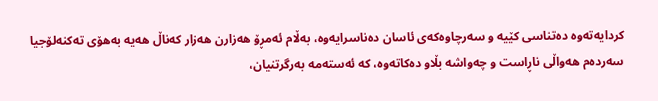کردایەتەوە دەتناسی کێیە و سەرچاوەکەی ئاسان دەناسرایەوە، بەڵام ئەمڕۆ هەزارن هەزار کەناڵ هەیە بەهۆی تەکنەلۆجیا سەردەم هەواڵی ناڕاست و چەواشە بڵاو دەکاتەوە، کە ئەستەمە بەرگرتنیان،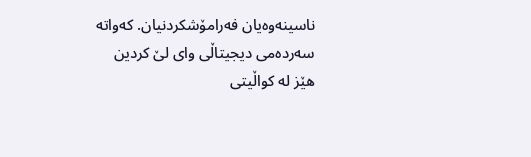ناسینەوەیان فەرامۆشکردنیان. کەواتە سەردەمی دیجیتاڵی وای لێ کردین هێز لە کواڵیتی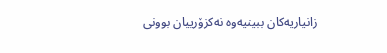زانیاریەکان ببینیەوە نەکزۆرییان بوونی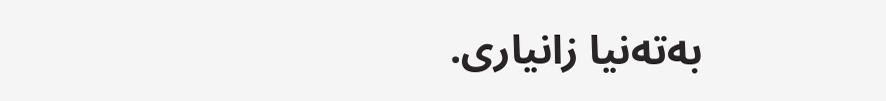بەتەنیا زانیاری.